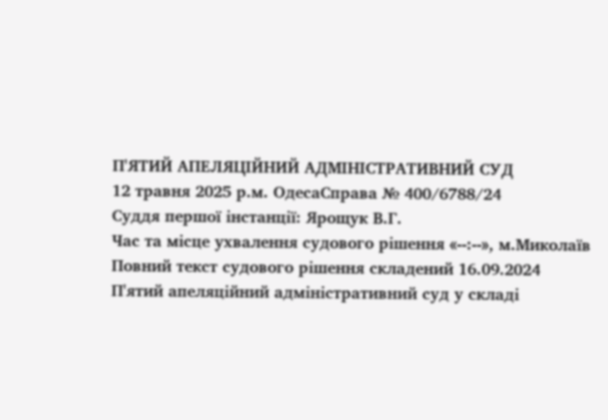П'ЯТИЙ АПЕЛЯЦІЙНИЙ АДМІНІСТРАТИВНИЙ СУД
12 травня 2025 р.м. ОдесаСправа № 400/6788/24
Суддя першої інстанції: Ярощук В.Г.
Час та місце ухвалення судового рішення «--:--», м.Миколаїв
Повний текст судового рішення складений 16.09.2024
П'ятий апеляційний адміністративний суд у складі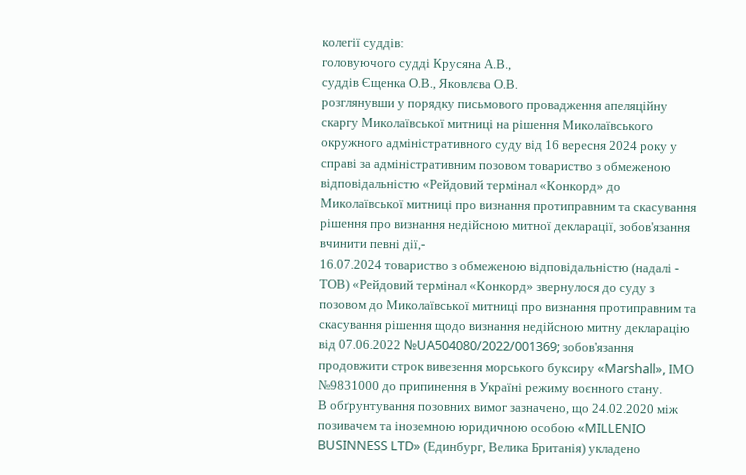колегії суддів:
головуючого судді Крусяна А.В.,
суддів Єщенка О.В., Яковлєва О.В.
розглянувши у порядку письмового провадження апеляційну скаргу Миколаївської митниці на рішення Миколаївського окружного адміністративного суду від 16 вересня 2024 року у справі за адміністративним позовом товариство з обмеженою відповідальністю «Рейдовий термінал «Конкорд» до Миколаївської митниці про визнання протиправним та скасування рішення про визнання недійсною митної декларації, зобов'язання вчинити певні дії,-
16.07.2024 товариство з обмеженою відповідальністю (надалі - ТОВ) «Рейдовий термінал «Конкорд» звернулося до суду з позовом до Миколаївської митниці про визнання протиправним та скасування рішення щодо визнання недійсною митну декларацію від 07.06.2022 №UA504080/2022/001369; зобов'язання продовжити строк вивезення морського буксиру «Marshall», ІМО №9831000 до припинення в Україні режиму воєнного стану.
В обґрунтування позовних вимог зазначено, що 24.02.2020 між позивачем та іноземною юридичною особою «MILLENIO BUSINNESS LTD» (Единбург, Велика Британія) укладено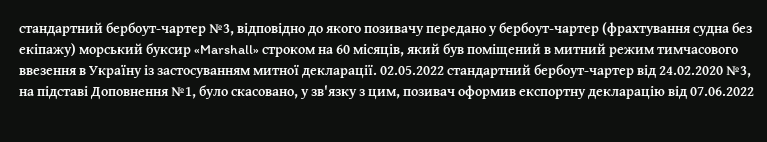стандартний бербоут-чартер №3, відповідно до якого позивачу передано у бербоут-чартер (фрахтування судна без екіпажу) морський буксир «Marshall» строком на 60 місяців, який був поміщений в митний режим тимчасового ввезення в Україну із застосуванням митної декларації. 02.05.2022 стандартний бербоут-чартер від 24.02.2020 №3, на підставі Доповнення №1, було скасовано, у зв'язку з цим, позивач оформив експортну декларацію від 07.06.2022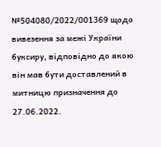№504080/2022/001369 щодо вивезення за межі України буксиру, відповідно до якою він мав бути доставлений в митницю призначення до 27.06.2022.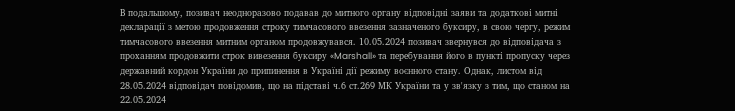В подальшому, позивач неодноразово подавав до митного органу відповідні заяви та додаткові митні декларації з метою продовження строку тимчасового ввезення зазначеного буксиру, в свою чергу, режим тимчасового ввезення митним органом продовжувався. 10.05.2024 позивач звернувся до відповідача з проханням продовжити строк вивезення буксиру «Marshall» та перебування його в пункті пропуску через державний кордон України до припинення в Україні дії режиму воєнного стану. Однак, листом від 28.05.2024 відповідач повідомив, що на підставі ч.6 ст.269 МК України та у зв'язку з тим, що станом на 22.05.2024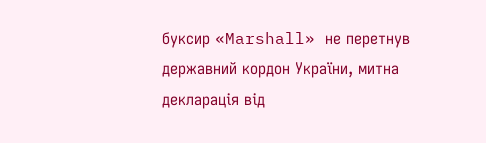буксир «Marshall» не перетнув державний кордон України, митна декларація від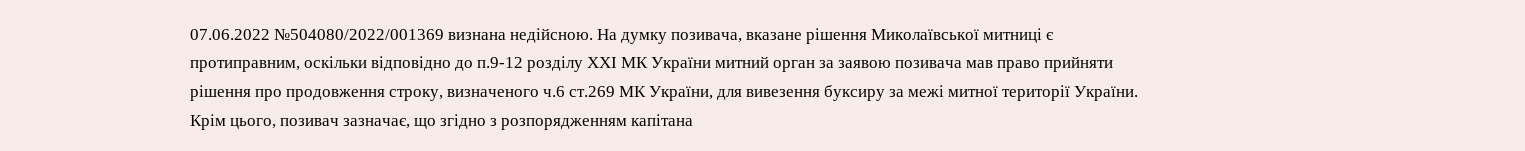07.06.2022 №504080/2022/001369 визнана недійсною. На думку позивача, вказане рішення Миколаївської митниці є протиправним, оскільки відповідно до п.9-12 розділу ХХІ МК України митний орган за заявою позивача мав право прийняти рішення про продовження строку, визначеного ч.6 ст.269 МК України, для вивезення буксиру за межі митної території України. Крім цього, позивач зазначає, що згідно з розпорядженням капітана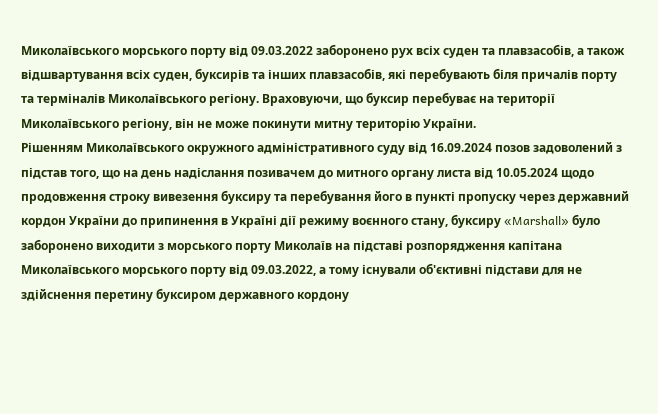Миколаївського морського порту від 09.03.2022 заборонено рух всіх суден та плавзасобів, а також відшвартування всіх суден, буксирів та інших плавзасобів, які перебувають біля причалів порту та терміналів Миколаївського регіону. Враховуючи, що буксир перебуває на території Миколаївського регіону, він не може покинути митну територію України.
Рішенням Миколаївського окружного адміністративного суду від 16.09.2024 позов задоволений з підстав того, що на день надіслання позивачем до митного органу листа від 10.05.2024 щодо продовження строку вивезення буксиру та перебування його в пункті пропуску через державний кордон України до припинення в Україні дії режиму воєнного стану, буксиру «Marshall» було заборонено виходити з морського порту Миколаїв на підставі розпорядження капітана Миколаївського морського порту від 09.03.2022, а тому існували об'єктивні підстави для не здійснення перетину буксиром державного кордону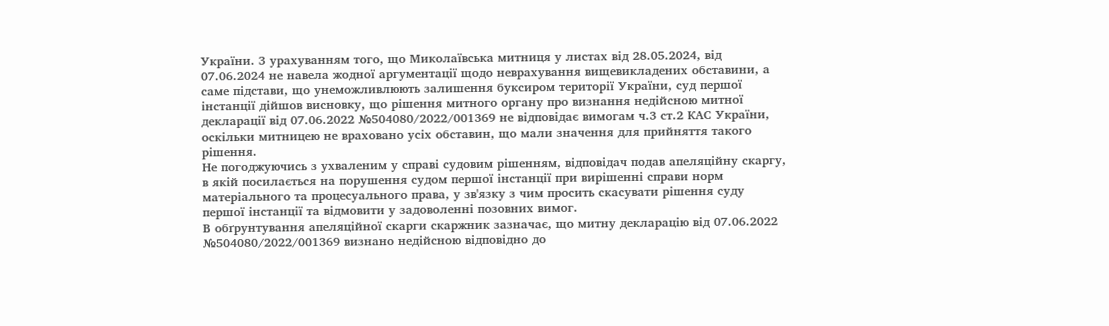України. З урахуванням того, що Миколаївська митниця у листах від 28.05.2024, від 07.06.2024 не навела жодної аргументації щодо неврахування вищевикладених обставини, а саме підстави, що унеможливлюють залишення буксиром території України, суд першої інстанції дійшов висновку, що рішення митного органу про визнання недійсною митної декларації від 07.06.2022 №504080/2022/001369 не відповідає вимогам ч.3 ст.2 КАС України, оскільки митницею не враховано усіх обставин, що мали значення для прийняття такого рішення.
Не погоджуючись з ухваленим у справі судовим рішенням, відповідач подав апеляційну скаргу, в якій посилається на порушення судом першої інстанції при вирішенні справи норм матеріального та процесуального права, у зв'язку з чим просить скасувати рішення суду першої інстанції та відмовити у задоволенні позовних вимог.
В обґрунтування апеляційної скарги скаржник зазначає, що митну декларацію від 07.06.2022 №504080/2022/001369 визнано недійсною відповідно до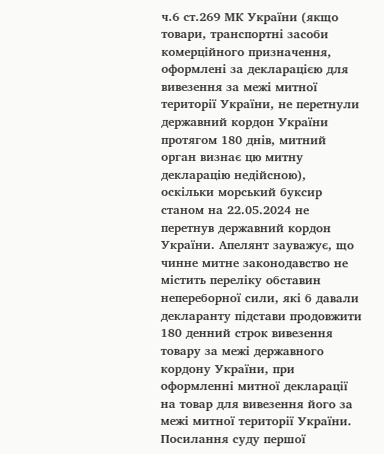ч.6 ст.269 МК України (якщо товари, транспортні засоби комерційного призначення, оформлені за декларацією для вивезення за межі митної території України, не перетнули державний кордон України протягом 180 днів, митний орган визнає цю митну декларацію недійсною), оскільки морський буксир станом на 22.05.2024 не перетнув державний кордон України. Апелянт зауважує, що чинне митне законодавство не містить переліку обставин непереборної сили, які б давали декларанту підстави продовжити 180 денний строк вивезення товару за межі державного кордону України, при оформленні митної декларації на товар для вивезення його за межі митної території України. Посилання суду першої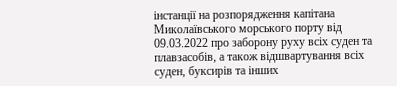інстанції на розпорядження капітана Миколаївського морського порту від 09.03.2022 про заборону руху всіх суден та плавзасобів, а також відшвартування всіх суден, буксирів та інших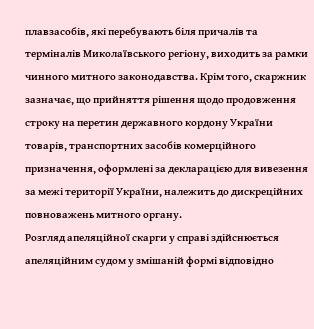плавзасобів, які перебувають біля причалів та терміналів Миколаївського регіону, виходить за рамки чинного митного законодавства. Крім того, скаржник зазначає, що прийняття рішення щодо продовження строку на перетин державного кордону України товарів, транспортних засобів комерційного призначення, оформлені за декларацією для вивезення за межі території України, належить до дискреційних повноважень митного органу.
Розгляд апеляційної скарги у справі здійснюється апеляційним судом у змішаній формі відповідно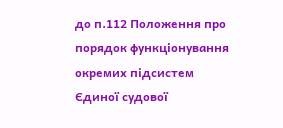до п.112 Положення про порядок функціонування окремих підсистем Єдиної судової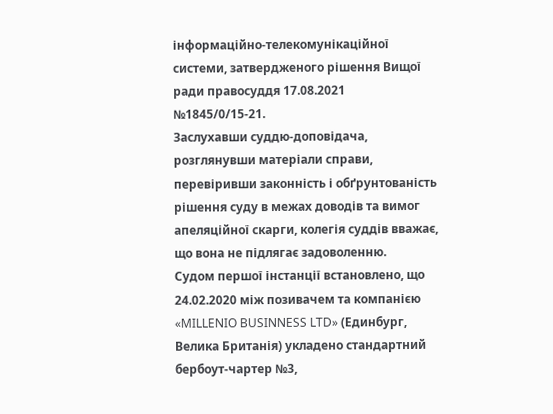інформаційно-телекомунікаційної системи, затвердженого рішення Вищої ради правосуддя 17.08.2021 №1845/0/15-21.
Заслухавши суддю-доповідача, розглянувши матеріали справи, перевіривши законність і обґрунтованість рішення суду в межах доводів та вимог апеляційної скарги, колегія суддів вважає, що вона не підлягає задоволенню.
Судом першої інстанції встановлено, що 24.02.2020 між позивачем та компанією «MILLENIO BUSINNESS LTD» (Единбург, Велика Британія) укладено стандартний бербоут-чартер №3,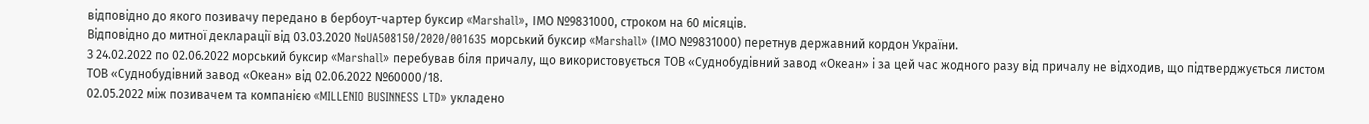відповідно до якого позивачу передано в бербоут-чартер буксир «Marshall», ІМО №9831000, строком на 60 місяців.
Відповідно до митної декларації від 03.03.2020 №UA508150/2020/001635 морський буксир «Marshall» (ІМО №9831000) перетнув державний кордон України.
З 24.02.2022 по 02.06.2022 морський буксир «Marshall» перебував біля причалу, що використовується ТОВ «Суднобудівний завод «Океан» і за цей час жодного разу від причалу не відходив, що підтверджується листом ТОВ «Суднобудівний завод «Океан» від 02.06.2022 №60000/18.
02.05.2022 між позивачем та компанією «MILLENIO BUSINNESS LTD» укладено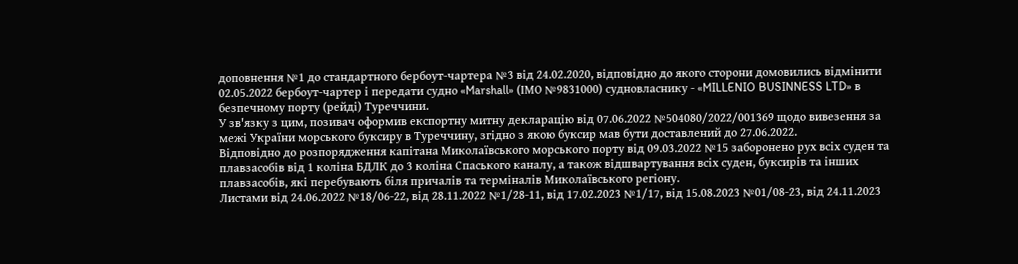доповнення №1 до стандартного бербоут-чартера №3 від 24.02.2020, відповідно до якого сторони домовились відмінити 02.05.2022 бербоут-чартер і передати судно «Marshall» (ІМО №9831000) судновласнику - «MILLENIO BUSINNESS LTD» в безпечному порту (рейді) Туреччини.
У зв'язку з цим, позивач оформив експортну митну декларацію від 07.06.2022 №504080/2022/001369 щодо вивезення за межі України морського буксиру в Туреччину, згідно з якою буксир мав бути доставлений до 27.06.2022.
Відповідно до розпорядження капітана Миколаївського морського порту від 09.03.2022 №15 заборонено рух всіх суден та плавзасобів від 1 коліна БДЛК до 3 коліна Спаського каналу, а також відшвартування всіх суден, буксирів та інших плавзасобів, які перебувають біля причалів та терміналів Миколаївського регіону.
Листами від 24.06.2022 №18/06-22, від 28.11.2022 №1/28-11, від 17.02.2023 №1/17, від 15.08.2023 №01/08-23, від 24.11.2023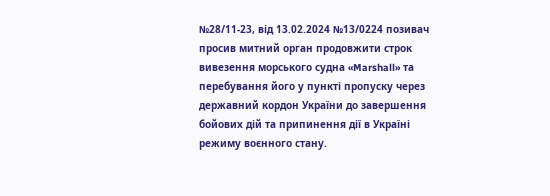№28/11-23, від 13.02.2024 №13/0224 позивач просив митний орган продовжити строк вивезення морського судна «Marshall» та перебування його у пункті пропуску через державний кордон України до завершення бойових дій та припинення дії в Україні режиму воєнного стану.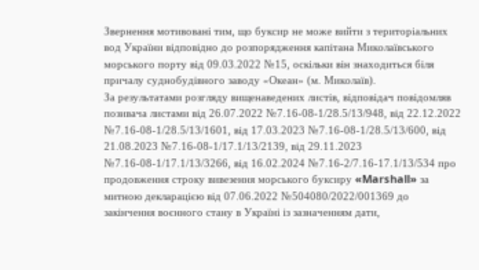Звернення мотивовані тим, що буксир не може вийти з територіальних вод України відповідно до розпорядження капітана Миколаївського морського порту від 09.03.2022 №15, оскільки він знаходиться біля причалу суднобудівного заводу «Океан» (м. Миколаїв).
За результатами розгляду вищенаведених листів, відповідач повідомляв позивача листами від 26.07.2022 №7.16-08-1/28.5/13/948, від 22.12.2022 №7.16-08-1/28.5/13/1601, від 17.03.2023 №7.16-08-1/28.5/13/600, від 21.08.2023 №7.16-08-1/17.1/13/2139, від 29.11.2023 №7.16-08-1/17.1/13/3266, від 16.02.2024 №7.16-2/7.16-17.1/13/534 про продовження строку вивезення морського буксиру «Marshall» за митною декларацією від 07.06.2022 №504080/2022/001369 до закінчення воєнного стану в Україні із зазначенням дати,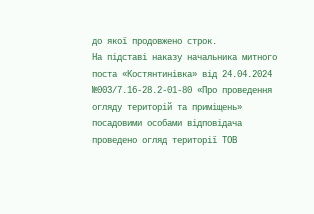до якої продовжено строк.
На підставі наказу начальника митного поста «Костянтинівка» від 24.04.2024 №003/7.16-28.2-01-80 «Про проведення огляду територій та приміщень» посадовими особами відповідача проведено огляд території ТОВ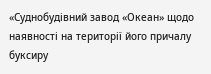«Суднобудівний завод «Океан» щодо наявності на території його причалу буксиру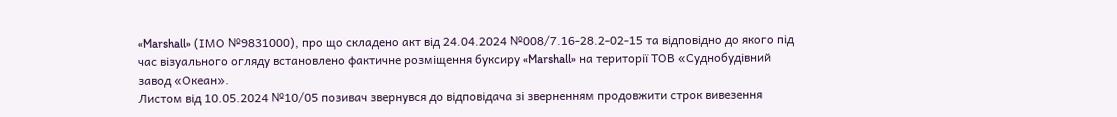«Marshall» (ІМО №9831000), про що складено акт від 24.04.2024 №008/7.16-28.2-02-15 та відповідно до якого під час візуального огляду встановлено фактичне розміщення буксиру «Marshall» на території ТОВ «Суднобудівний завод «Океан».
Листом від 10.05.2024 №10/05 позивач звернувся до відповідача зі зверненням продовжити строк вивезення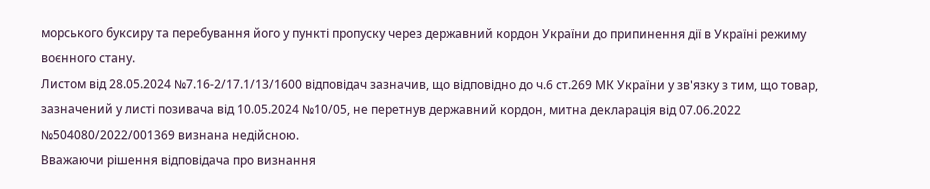морського буксиру та перебування його у пункті пропуску через державний кордон України до припинення дії в Україні режиму воєнного стану.
Листом від 28.05.2024 №7.16-2/17.1/13/1600 відповідач зазначив, що відповідно до ч.6 ст.269 МК України у зв'язку з тим, що товар, зазначений у листі позивача від 10.05.2024 №10/05, не перетнув державний кордон, митна декларація від 07.06.2022 №504080/2022/001369 визнана недійсною.
Вважаючи рішення відповідача про визнання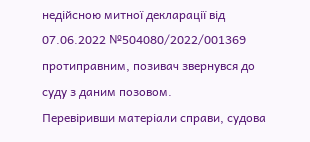недійсною митної декларації від 07.06.2022 №504080/2022/001369 протиправним, позивач звернувся до суду з даним позовом.
Перевіривши матеріали справи, судова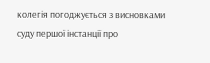колегія погоджується з висновками суду першої інстанції про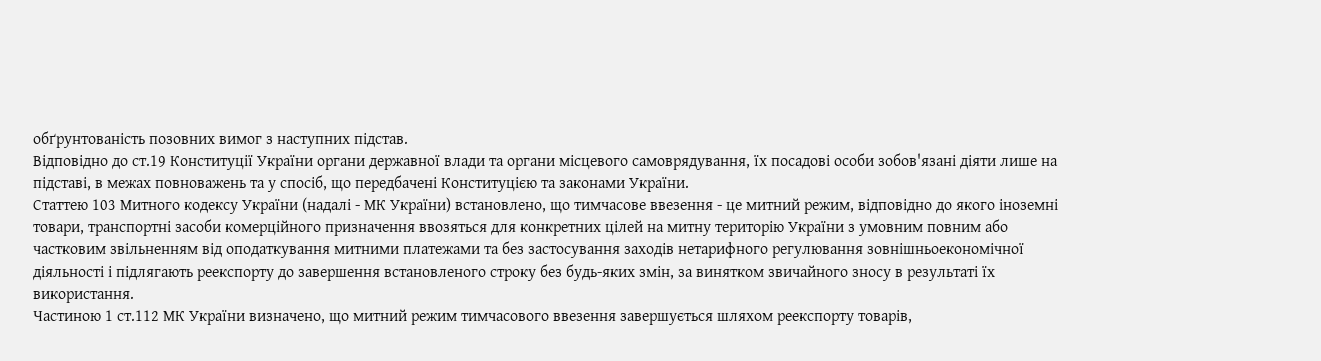обґрунтованість позовних вимог з наступних підстав.
Відповідно до ст.19 Конституції України органи державної влади та органи місцевого самоврядування, їх посадові особи зобов'язані діяти лише на підставі, в межах повноважень та у спосіб, що передбачені Конституцією та законами України.
Статтею 103 Митного кодексу України (надалі - МК України) встановлено, що тимчасове ввезення - це митний режим, відповідно до якого іноземні товари, транспортні засоби комерційного призначення ввозяться для конкретних цілей на митну територію України з умовним повним або частковим звільненням від оподаткування митними платежами та без застосування заходів нетарифного регулювання зовнішньоекономічної діяльності і підлягають реекспорту до завершення встановленого строку без будь-яких змін, за винятком звичайного зносу в результаті їх використання.
Частиною 1 ст.112 МК України визначено, що митний режим тимчасового ввезення завершується шляхом реекспорту товарів,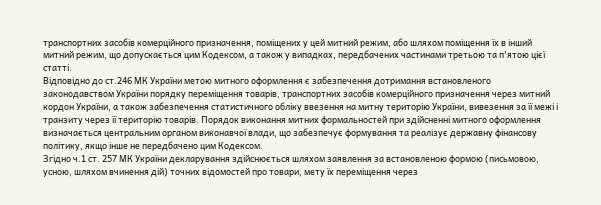транспортних засобів комерційного призначення, поміщених у цей митний режим, або шляхом поміщення їх в інший митний режим, що допускається цим Кодексом, а також у випадках, передбачених частинами третьою та п'ятою цієї статті.
Відповідно до ст.246 МК України метою митного оформлення є забезпечення дотримання встановленого законодавством України порядку переміщення товарів, транспортних засобів комерційного призначення через митний кордон України, а також забезпечення статистичного обліку ввезення на митну територію України, вивезення за її межі і транзиту через її територію товарів. Порядок виконання митних формальностей при здійсненні митного оформлення визначається центральним органом виконавчої влади, що забезпечує формування та реалізує державну фінансову політику, якщо інше не передбачено цим Кодексом.
Згідно ч.1 ст. 257 МК України декларування здійснюється шляхом заявлення за встановленою формою (письмовою, усною, шляхом вчинення дій) точних відомостей про товари, мету їх переміщення через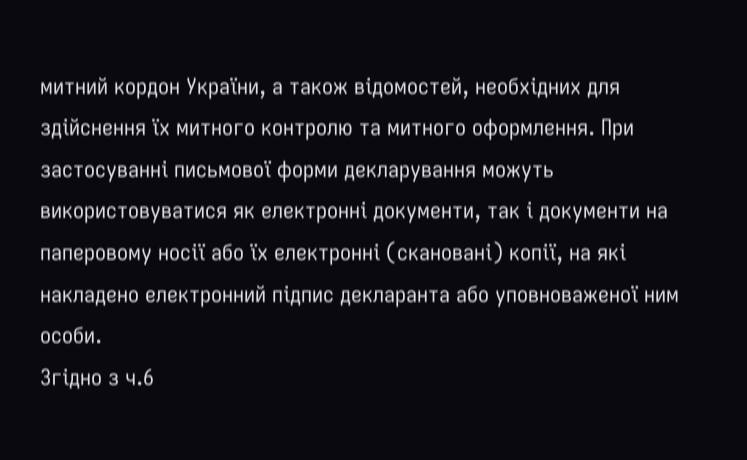митний кордон України, а також відомостей, необхідних для здійснення їх митного контролю та митного оформлення. При застосуванні письмової форми декларування можуть використовуватися як електронні документи, так і документи на паперовому носії або їх електронні (скановані) копії, на які накладено електронний підпис декларанта або уповноваженої ним особи.
Згідно з ч.6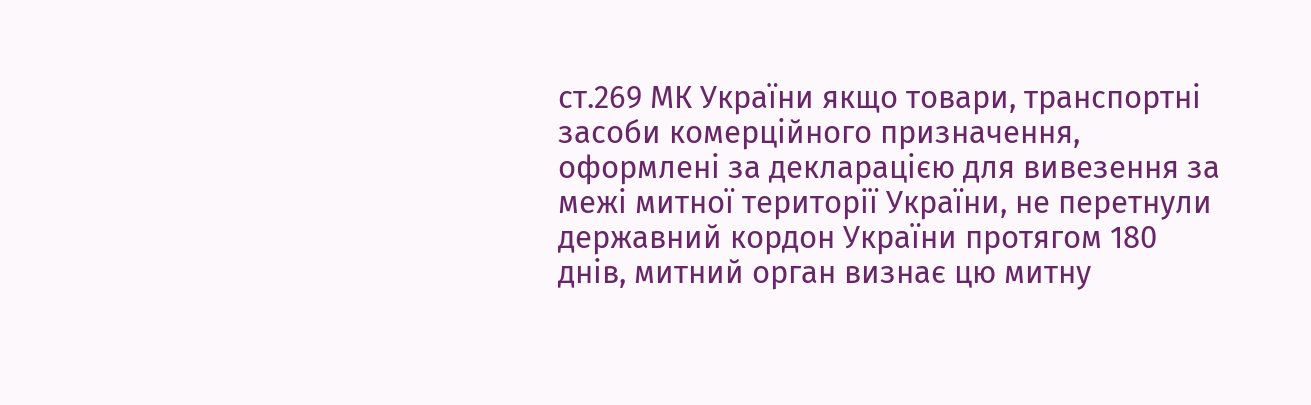ст.269 МК України якщо товари, транспортні засоби комерційного призначення, оформлені за декларацією для вивезення за межі митної території України, не перетнули державний кордон України протягом 180 днів, митний орган визнає цю митну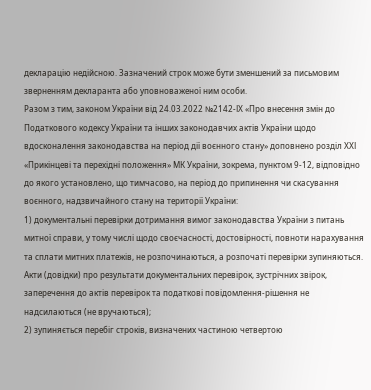декларацію недійсною. Зазначений строк може бути зменшений за письмовим зверненням декларанта або уповноваженої ним особи.
Разом з тим, законом України від 24.03.2022 №2142-ІХ «Про внесення змін до Податкового кодексу України та інших законодавчих актів України щодо вдосконалення законодавства на період дії воєнного стану» доповнено розділ ХХІ «Прикінцеві та перехідні положення» МК України, зокрема, пунктом 9-12, відповідно до якого установлено, що тимчасово, на період до припинення чи скасування воєнного, надзвичайного стану на території України:
1) документальні перевірки дотримання вимог законодавства України з питань митної справи, у тому числі щодо своєчасності, достовірності, повноти нарахування та сплати митних платежів, не розпочинаються, а розпочаті перевірки зупиняються. Акти (довідки) про результати документальних перевірок, зустрічних звірок, заперечення до актів перевірок та податкові повідомлення-рішення не надсилаються (не вручаються);
2) зупиняється перебіг строків, визначених частиною четвертою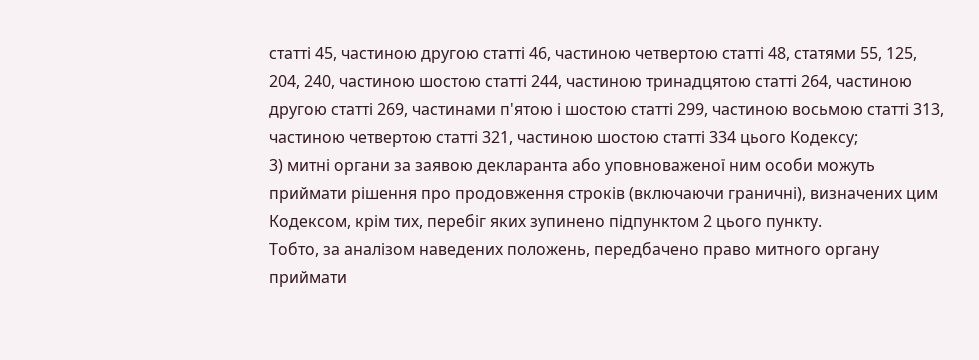статті 45, частиною другою статті 46, частиною четвертою статті 48, статями 55, 125, 204, 240, частиною шостою статті 244, частиною тринадцятою статті 264, частиною другою статті 269, частинами п'ятою і шостою статті 299, частиною восьмою статті 313, частиною четвертою статті 321, частиною шостою статті 334 цього Кодексу;
3) митні органи за заявою декларанта або уповноваженої ним особи можуть приймати рішення про продовження строків (включаючи граничні), визначених цим Кодексом, крім тих, перебіг яких зупинено підпунктом 2 цього пункту.
Тобто, за аналізом наведених положень, передбачено право митного органу приймати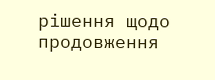рішення щодо продовження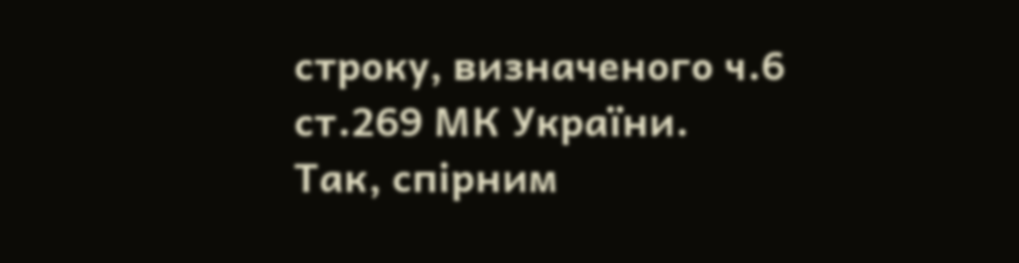строку, визначеного ч.6 ст.269 МК України.
Так, спірним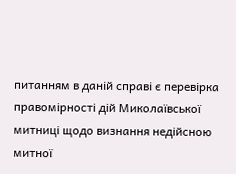питанням в даній справі є перевірка правомірності дій Миколаївської митниці щодо визнання недійсною митної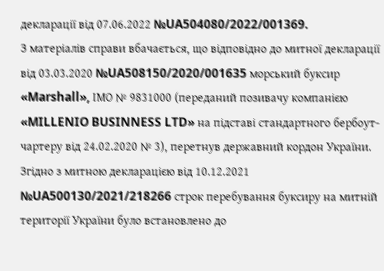декларації від 07.06.2022 №UA504080/2022/001369.
З матеріалів справи вбачається, що відповідно до митної декларації від 03.03.2020 №UA508150/2020/001635 морський буксир «Marshall», ІМО № 9831000 (переданий позивачу компанією «MILLENIO BUSINNESS LTD» на підставі стандартного бербоут-чартеру від 24.02.2020 № 3), перетнув державний кордон України.
Згідно з митною декларацією від 10.12.2021 №UA500130/2021/218266 строк перебування буксиру на митній території України було встановлено до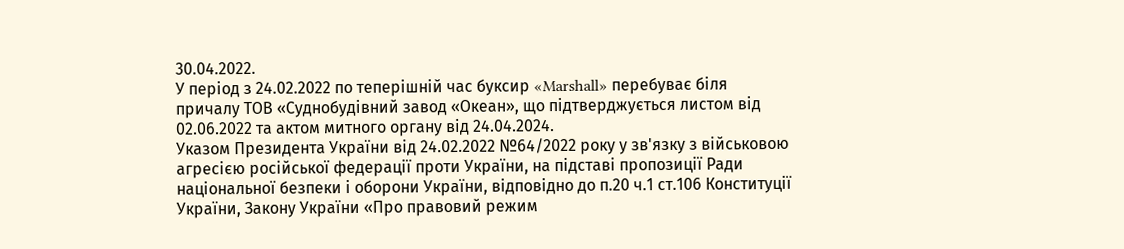30.04.2022.
У період з 24.02.2022 по теперішній час буксир «Marshall» перебуває біля причалу ТОВ «Суднобудівний завод «Океан», що підтверджується листом від 02.06.2022 та актом митного органу від 24.04.2024.
Указом Президента України від 24.02.2022 №64/2022 року у зв'язку з військовою агресією російської федерації проти України, на підставі пропозиції Ради національної безпеки і оборони України, відповідно до п.20 ч.1 ст.106 Конституції України, Закону України «Про правовий режим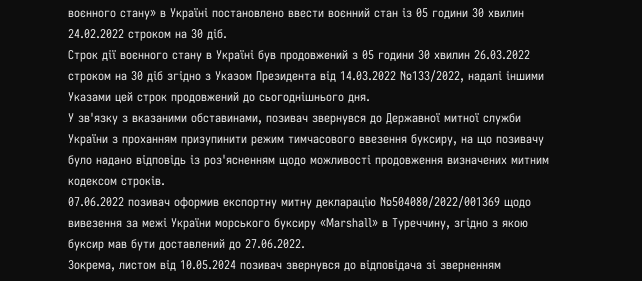воєнного стану» в Україні постановлено ввести воєнний стан із 05 години 30 хвилин 24.02.2022 строком на 30 діб.
Строк дії воєнного стану в Україні був продовжений з 05 години 30 хвилин 26.03.2022 строком на 30 діб згідно з Указом Президента від 14.03.2022 №133/2022, надалі іншими Указами цей строк продовжений до сьогоднішнього дня.
У зв'язку з вказаними обставинами, позивач звернувся до Державної митної служби України з проханням призупинити режим тимчасового ввезення буксиру, на що позивачу було надано відповідь із роз'ясненням щодо можливості продовження визначених митним кодексом строків.
07.06.2022 позивач оформив експортну митну декларацію №504080/2022/001369 щодо вивезення за межі України морського буксиру «Marshall» в Туреччину, згідно з якою буксир мав бути доставлений до 27.06.2022.
Зокрема, листом від 10.05.2024 позивач звернувся до відповідача зі зверненням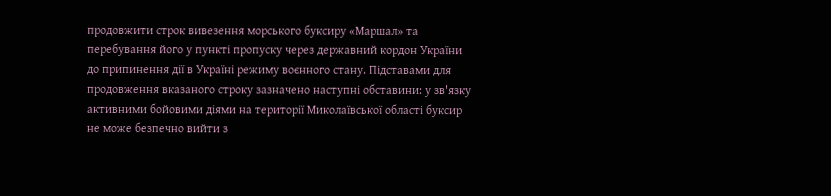продовжити строк вивезення морського буксиру «Маршал» та перебування його у пункті пропуску через державний кордон України до припинення дії в Україні режиму воєнного стану. Підставами для продовження вказаного строку зазначено наступні обставини: у зв'язку активними бойовими діями на території Миколаївської області буксир не може безпечно вийти з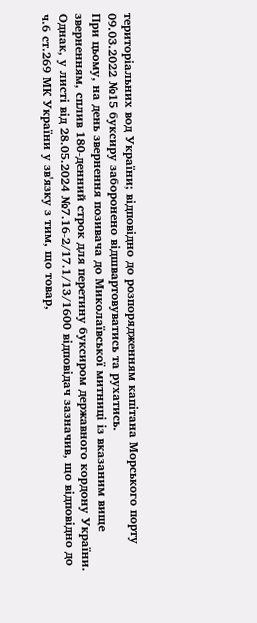територіальних вод України; відповідно до розпорядженням капітана Морського порту 09.03.2022 №15 буксиру заборонено відшвартовуватись та рухатись.
При цьому, на день звернення позивача до Миколаївської митниці із вказаним вище зверненням, сплив 180-денний строк для перетину буксиром державного кордону України.
Однак, у листі від 28.05.2024 №7.16-2/17.1/13/1600 відповідач зазначив, що відповідно до ч.6 ст.269 МК України у зв'язку з тим, що товар,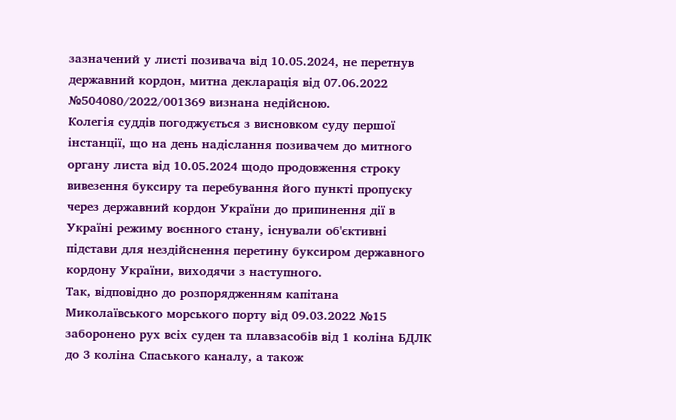зазначений у листі позивача від 10.05.2024, не перетнув державний кордон, митна декларація від 07.06.2022 №504080/2022/001369 визнана недійсною.
Колегія суддів погоджується з висновком суду першої інстанції, що на день надіслання позивачем до митного органу листа від 10.05.2024 щодо продовження строку вивезення буксиру та перебування його пункті пропуску через державний кордон України до припинення дії в Україні режиму воєнного стану, існували об'єктивні підстави для нездійснення перетину буксиром державного кордону України, виходячи з наступного.
Так, відповідно до розпорядженням капітана Миколаївського морського порту від 09.03.2022 №15 заборонено рух всіх суден та плавзасобів від 1 коліна БДЛК до 3 коліна Спаського каналу, а також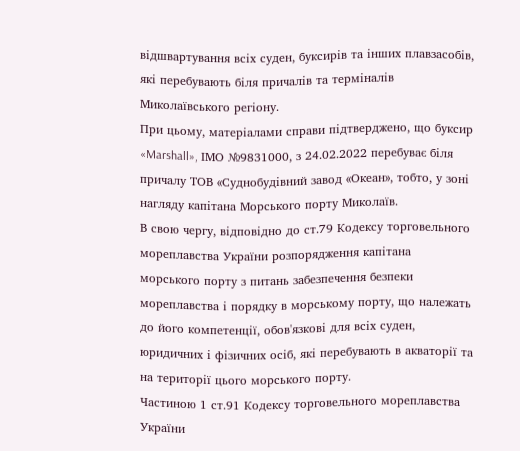відшвартування всіх суден, буксирів та інших плавзасобів, які перебувають біля причалів та терміналів Миколаївського регіону.
При цьому, матеріалами справи підтверджено, що буксир «Marshall», ІМО №9831000, з 24.02.2022 перебуває біля причалу ТОВ «Суднобудівний завод «Океан», тобто, у зоні нагляду капітана Морського порту Миколаїв.
В свою чергу, відповідно до ст.79 Кодексу торговельного мореплавства України розпорядження капітана морського порту з питань забезпечення безпеки мореплавства і порядку в морському порту, що належать до його компетенції, обов'язкові для всіх суден, юридичних і фізичних осіб, які перебувають в акваторії та на території цього морського порту.
Частиною 1 ст.91 Кодексу торговельного мореплавства України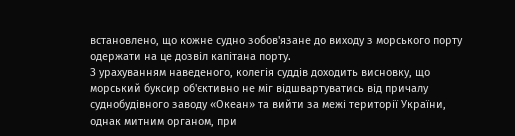встановлено, що кожне судно зобов'язане до виходу з морського порту одержати на це дозвіл капітана порту.
З урахуванням наведеного, колегія суддів доходить висновку, що морський буксир об'єктивно не міг відшвартуватись від причалу суднобудівного заводу «Океан» та вийти за межі території України, однак митним органом, при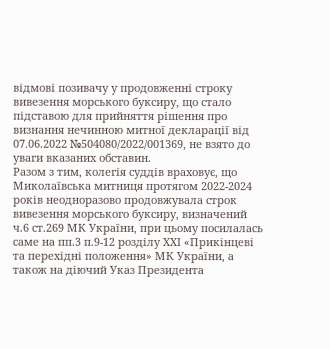відмові позивачу у продовженні строку вивезення морського буксиру, що стало підставою для прийняття рішення про визнання нечинною митної декларації від 07.06.2022 №504080/2022/001369, не взято до уваги вказаних обставин.
Разом з тим, колегія суддів враховує, що Миколаївська митниця протягом 2022-2024 років неодноразово продовжувала строк вивезення морського буксиру, визначений ч.6 ст.269 МК України, при цьому посилалась саме на пп.3 п.9-12 розділу ХХІ «Прикінцеві та перехідні положення» МК України, а також на діючий Указ Президента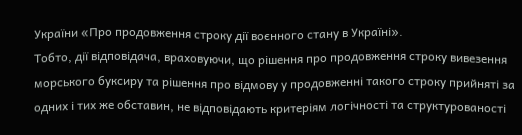України «Про продовження строку дії воєнного стану в Україні».
Тобто, дії відповідача, враховуючи, що рішення про продовження строку вивезення морського буксиру та рішення про відмову у продовженні такого строку прийняті за одних і тих же обставин, не відповідають критеріям логічності та структурованості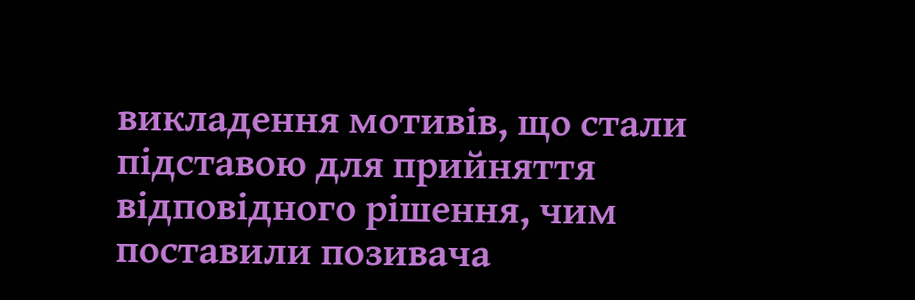викладення мотивів, що стали підставою для прийняття відповідного рішення, чим поставили позивача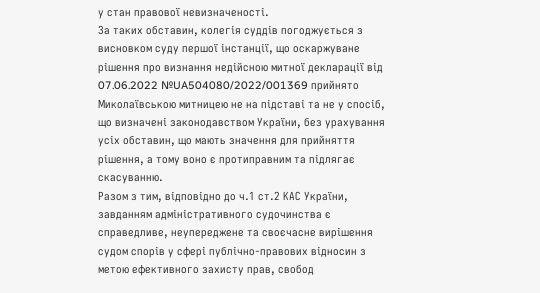у стан правової невизначеності.
За таких обставин, колегія суддів погоджується з висновком суду першої інстанції, що оскаржуване рішення про визнання недійсною митної декларації від 07.06.2022 №UA504080/2022/001369 прийнято Миколаївською митницею не на підставі та не у спосіб, що визначені законодавством України, без урахування усіх обставин, що мають значення для прийняття рішення, а тому воно є протиправним та підлягає скасуванню.
Разом з тим, відповідно до ч.1 ст.2 КАС України, завданням адміністративного судочинства є справедливе, неупереджене та своєчасне вирішення судом спорів у сфері публічно-правових відносин з метою ефективного захисту прав, свобод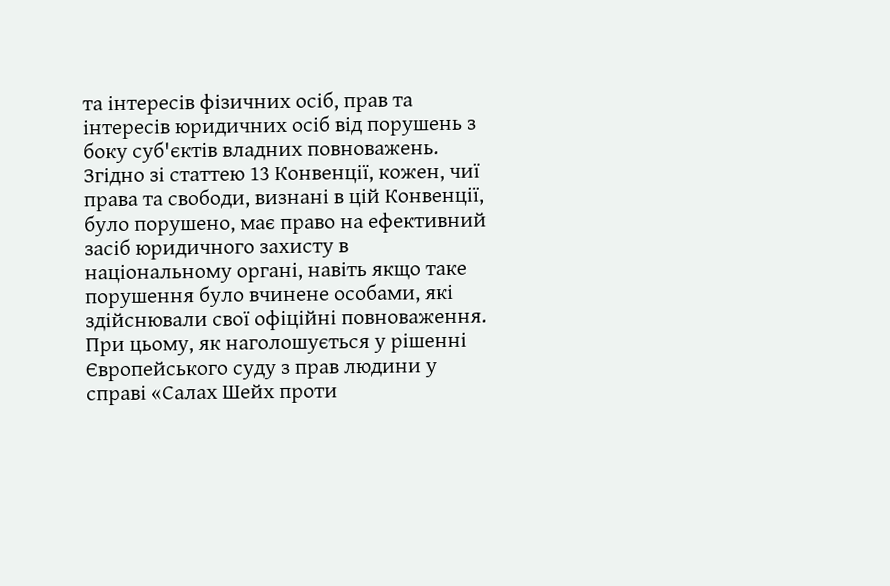та інтересів фізичних осіб, прав та інтересів юридичних осіб від порушень з боку суб'єктів владних повноважень.
Згідно зі статтею 13 Конвенції, кожен, чиї права та свободи, визнані в цій Конвенції, було порушено, має право на ефективний засіб юридичного захисту в національному органі, навіть якщо таке порушення було вчинене особами, які здійснювали свої офіційні повноваження.
При цьому, як наголошується у рішенні Європейського суду з прав людини у справі «Салах Шейх проти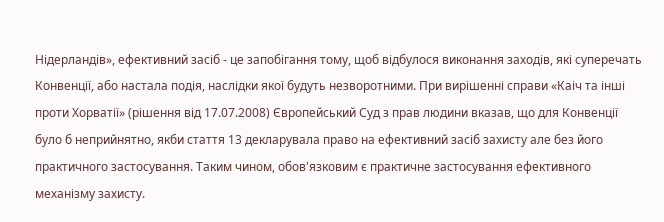Нідерландів», ефективний засіб - це запобігання тому, щоб відбулося виконання заходів, які суперечать Конвенції, або настала подія, наслідки якої будуть незворотними. При вирішенні справи «Каіч та інші проти Хорватії» (рішення від 17.07.2008) Європейський Суд з прав людини вказав, що для Конвенції було б неприйнятно, якби стаття 13 декларувала право на ефективний засіб захисту але без його практичного застосування. Таким чином, обов'язковим є практичне застосування ефективного механізму захисту.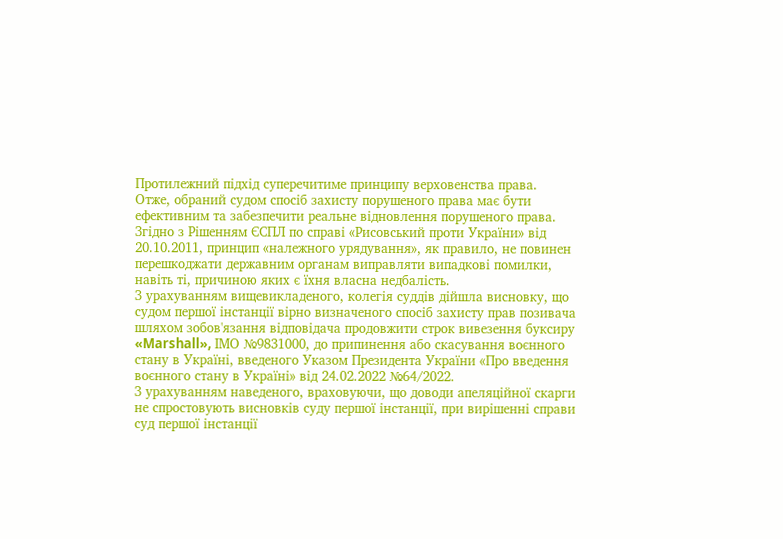Протилежний підхід суперечитиме принципу верховенства права.
Отже, обраний судом спосіб захисту порушеного права має бути ефективним та забезпечити реальне відновлення порушеного права.
Згідно з Рішенням ЄСПЛ по справі «Рисовський проти України» від 20.10.2011, принцип «належного урядування», як правило, не повинен перешкоджати державним органам виправляти випадкові помилки, навіть ті, причиною яких є їхня власна недбалість.
З урахуванням вищевикладеного, колегія суддів дійшла висновку, що судом першої інстанції вірно визначеного спосіб захисту прав позивача шляхом зобов'язання відповідача продовжити строк вивезення буксиру «Marshall», ІМО №9831000, до припинення або скасування воєнного стану в Україні, введеного Указом Президента України «Про введення воєнного стану в Україні» від 24.02.2022 №64/2022.
З урахуванням наведеного, враховуючи, що доводи апеляційної скарги не спростовують висновків суду першої інстанції, при вирішенні справи суд першої інстанції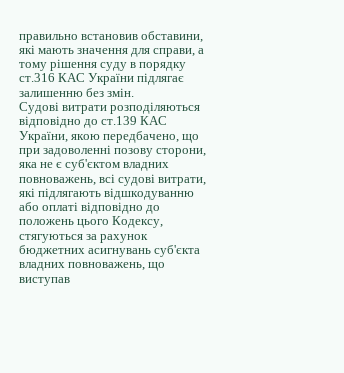правильно встановив обставини, які мають значення для справи, а тому рішення суду в порядку ст.316 КАС України підлягає залишенню без змін.
Судові витрати розподіляються відповідно до ст.139 КАС України, якою передбачено, що при задоволенні позову сторони, яка не є суб'єктом владних повноважень, всі судові витрати, які підлягають відшкодуванню або оплаті відповідно до положень цього Кодексу, стягуються за рахунок бюджетних асигнувань суб'єкта владних повноважень, що виступав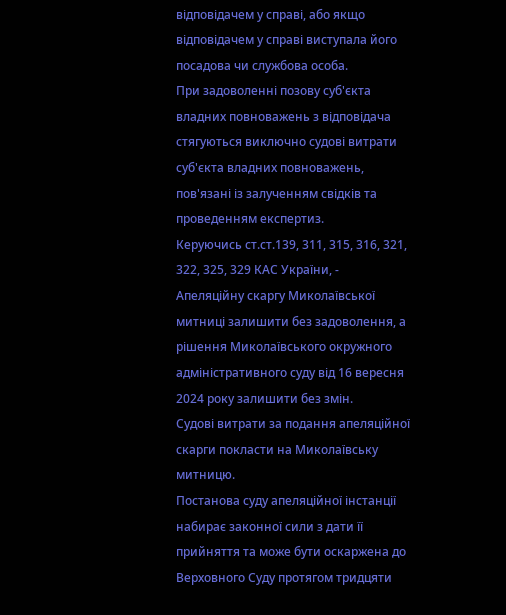відповідачем у справі, або якщо відповідачем у справі виступала його посадова чи службова особа.
При задоволенні позову суб'єкта владних повноважень з відповідача стягуються виключно судові витрати суб'єкта владних повноважень, пов'язані із залученням свідків та проведенням експертиз.
Керуючись ст.ст.139, 311, 315, 316, 321, 322, 325, 329 КАС України, -
Апеляційну скаргу Миколаївської митниці залишити без задоволення, а рішення Миколаївського окружного адміністративного суду від 16 вересня 2024 року залишити без змін.
Судові витрати за подання апеляційної скарги покласти на Миколаївську митницю.
Постанова суду апеляційної інстанції набирає законної сили з дати її прийняття та може бути оскаржена до Верховного Суду протягом тридцяти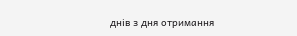днів з дня отримання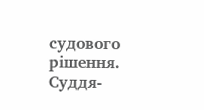судового рішення.
Суддя-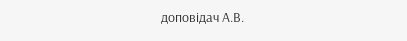доповідач А.В.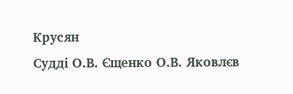Крусян
Судді О.В. Єщенко О.В. Яковлєв